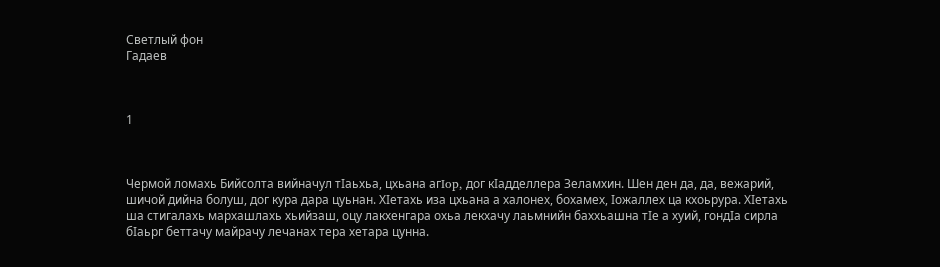Светлый фон
Гадаев



1



Чермой ломахь Бийсолта вийначул тIаьхьа, цхьана aгIop, дог кIадделлера Зеламхин. Шен ден да, да, вежарий, шичой дийна болуш, дог кура дара цуьнан. ХIетахь иза цхьана а халонех, бохамех, Iожаллех ца кхоьрура. XIетахь ша стигалахь мархашлахь хьийзаш, оцу лакхенгара охьа лекхачу лаьмнийн баххьашна тIе а хуий, гондIа сирла бIаьрг беттачу майрачу лечанах тера хетара цунна.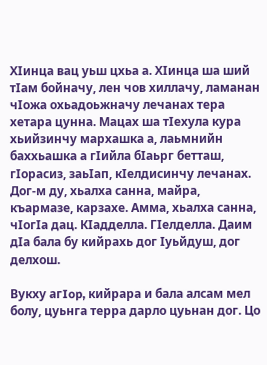ХIинца вац уьш цхьа а. ХIинца ша ший тIам бойначу, лен чов хиллачу, ламанан чIожа охьадоьжначу лечанах тера хетара цунна. Мацах ша тIехула кура хьийзинчу мархашка а, лаьмнийн баххьашка а гIийла бIаьрг бетташ, гIорасиз, заьIап, кIелдисинчу лечанах. Дог-м ду, хьалха санна, майра, къармазе, карзахе. Амма, хьалха санна, чIогIа дац. КIадделла. ГIелделла. Даим дIа бала бу кийрахь дог Iуьйдуш, дог делхош.

Вукху aгIop, кийрара и бала алсам мел болу, цуьнга терра дарло цуьнан дог. Цо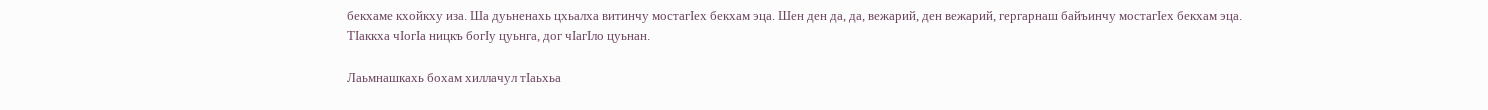бекхаме кхойкху иза. Ша дуьненахь цхьалха витинчу мостагIех бекхам эца. Шен ден да, да, вежарий, ден вежарий, гергарнаш байъинчу мостагIех бекхам эца. ТIаккха чIогIа ницкъ богIу цуьнга, дог чIагIло цуьнан.

Лаьмнашкахь бохам хиллачул тIaьxьa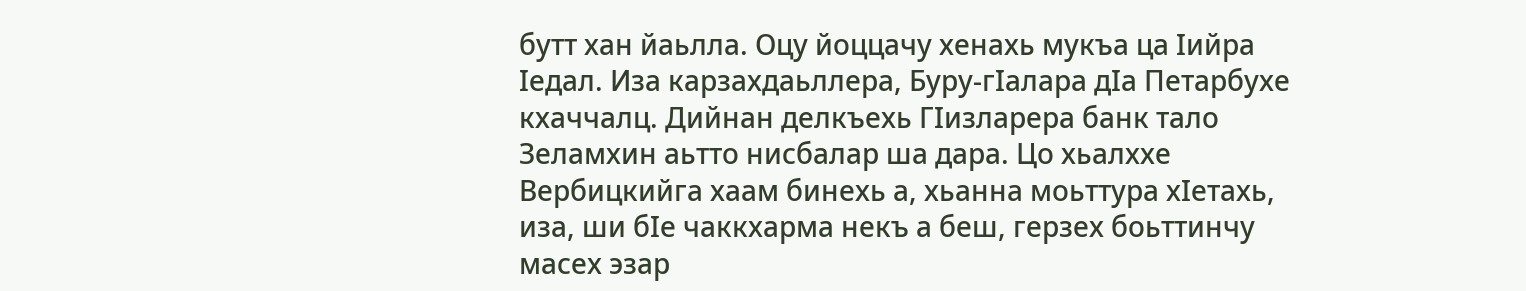бутт хан йаьлла. Оцу йоццачу хенахь мукъа ца Iийра Iедал. Иза карзахдаьллера, Буру-гIалара дIа Петарбухе кхаччалц. Дийнан делкъехь ГIизларера банк тало Зеламхин аьтто нисбалар ша дара. Цо хьалххе Вербицкийга хаам бинехь а, хьанна моьттура хIетахь, иза, ши бIе чаккхарма некъ а беш, герзех боьттинчу масех эзар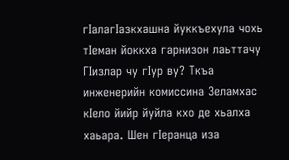гIалагIазкхашна йуккъехула чохь тIеман йоккха гарнизон лаьттачу ГIизлар чу гIур ву? Ткъа инженерийн комиссина Зеламхас кIело йийр йуйла кхо де хьалха хаьара. Шен гIеранца иза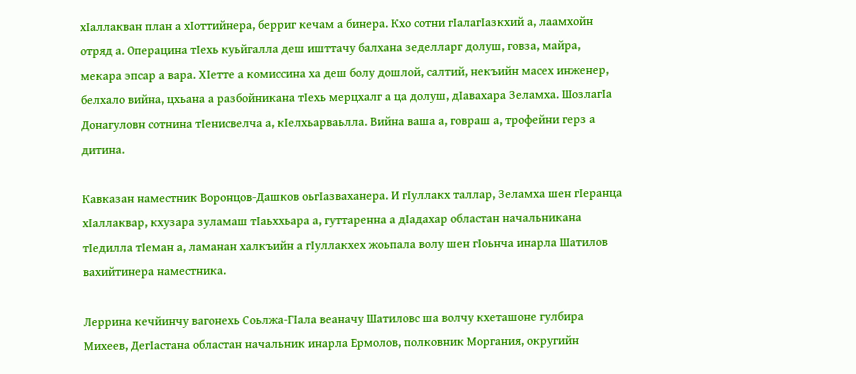хIаллакван план а хIоттийнера, берриг кечам а бинера. Кхо сотни гIалагIазкхий а, лаамхойн отряд а. Операцина тIехь куьйгалла деш ишттачу балхана зеделларг долуш, говза, майра, мекара эпсар а вара. ХIетте а комиссина ха деш болу дошлой, салтий, некъийн масех инженер, белхало вийна, цхьана а разбойникана тIехь мерцхалг а ца долуш, дIавахара Зеламха. ШозлагIа Донагуловн сотнина тIенисвелча а, кIелхьарваьлла. Вийна ваша а, говраш а, трофейни герз а дитина.

Кавказан наместник Воронцов-Дашков оьгIазваханера. И гIуллакх таллар, Зеламха шен гIеранца хIаллаквар, кхузара зуламаш тIаьххьара а, гуттаренна а дIадахар областан начальникана тIедилла тIеман а, ламанан халкъийн а гIуллакхех жоьпала волу шен гIоьнча инарла Шатилов вахийтинера наместника.

Леррина кечйинчу вагонехь Соьлжа-ГIала веаначу Шатиловс ша волчу кхеташоне гулбира Михеев, ДегIастана областан начальник инарла Ермолов, полковник Моргания, округийн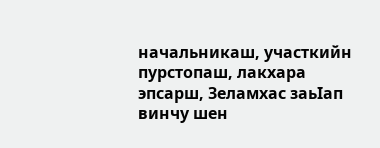начальникаш, участкийн пурстопаш, лакхара эпсарш, Зеламхас заьIап винчу шен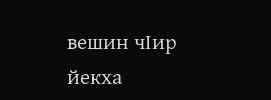вешин чIир йекха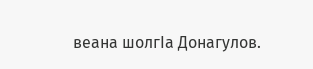веана шолгIа Донагулов.